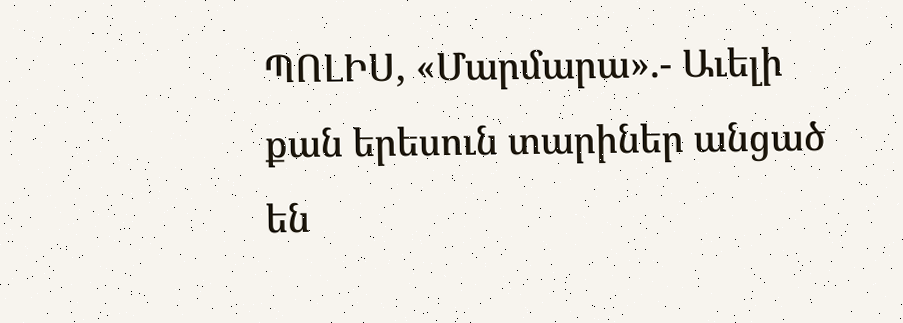ՊՈԼԻՍ, «Մարմարա».- Աւելի քան երեսուն տարիներ անցած են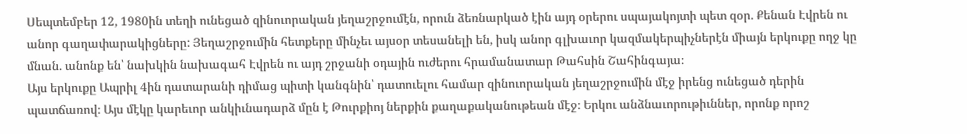Սեպտեմբեր 12, 1980ին տեղի ունեցած զինուորական յեղաշրջումէն, որուն ձեռնարկած էին այդ օրերու սպայակոյտի պետ զօր. Քենան Էվրեն ու անոր գաղափարակիցները: Յեղաշրջումին հետքերը մինչեւ այսօր տեսանելի են, իսկ անոր գլխաւոր կազմակերպիչներէն միայն երկուքը ողջ կը մնան. անոնք են՝ նախկին նախագահ Էվրեն ու այդ շրջանի օդային ուժերու հրամանատար Թահսին Շահինգայա։
Այս երկուքը Ապրիլ 4ին դատարանի դիմաց պիտի կանգնին՝ դատուելու համար զինուորական յեղաշրջումին մէջ իրենց ունեցած դերին պատճառով։ Այս մէկը կարեւոր անկիւնադարձ մըն է Թուրքիոյ ներքին քաղաքականութեան մէջ։ Երկու անձնաւորութիւններ, որոնք որոշ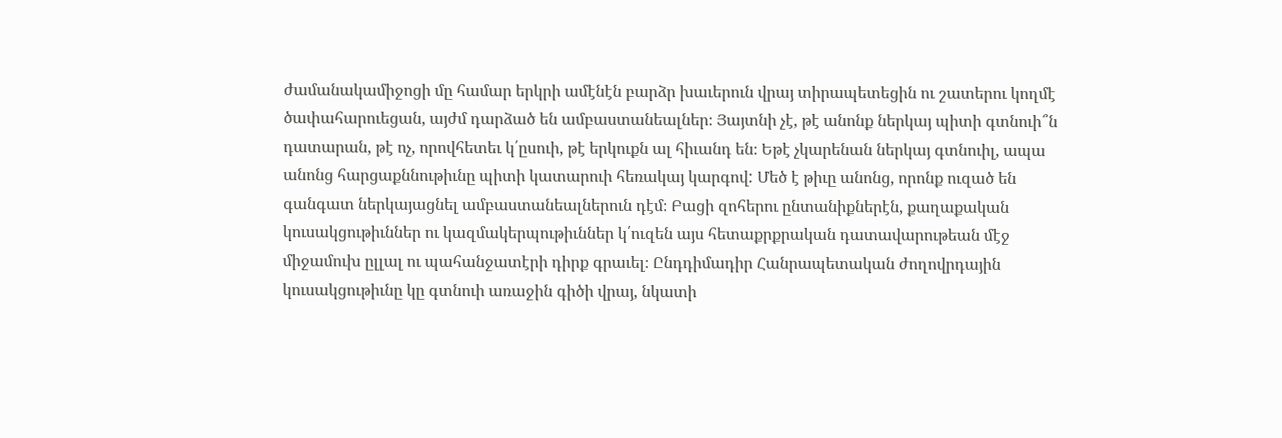ժամանակամիջոցի մը համար երկրի ամէնէն բարձր խաւերուն վրայ տիրապետեցին ու շատերու կողմէ ծափահարուեցան, այժմ դարձած են ամբաստանեալներ։ Յայտնի չէ, թէ անոնք ներկայ պիտի գտնուի՞ն դատարան, թէ ոչ, որովհետեւ կ՛ըսուի, թէ երկուքն ալ հիւանդ են։ Եթէ չկարենան ներկայ գտնուիլ, ապա անոնց հարցաքննութիւնը պիտի կատարուի հեռակայ կարգով: Մեծ է թիւը անոնց, որոնք ուզած են գանգատ ներկայացնել ամբաստանեալներուն դէմ։ Բացի զոհերու ընտանիքներէն, քաղաքական կուսակցութիւններ ու կազմակերպութիւններ կ՛ուզեն այս հետաքրքրական դատավարութեան մէջ միջամուխ ըլլալ ու պահանջատէրի դիրք գրաւել։ Ընդդիմադիր Հանրապետական ժողովրդային կուսակցութիւնը կը գտնուի առաջին գիծի վրայ, նկատի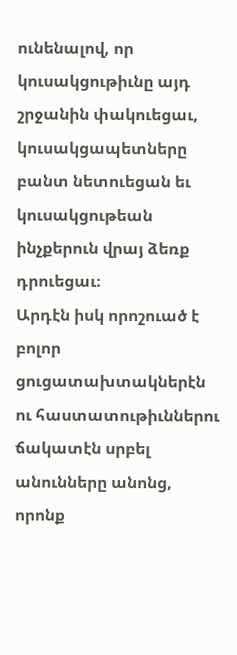ունենալով, որ կուսակցութիւնը այդ շրջանին փակուեցաւ, կուսակցապետները բանտ նետուեցան եւ կուսակցութեան ինչքերուն վրայ ձեռք դրուեցաւ։
Արդէն իսկ որոշուած է բոլոր ցուցատախտակներէն ու հաստատութիւններու ճակատէն սրբել անունները անոնց, որոնք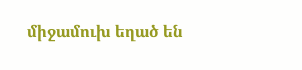միջամուխ եղած են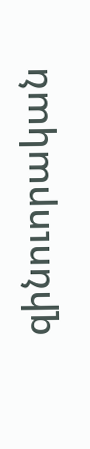զինուորական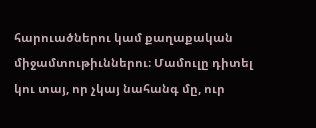հարուածներու կամ քաղաքական միջամտութիւններու։ Մամուլը դիտել կու տայ, որ չկայ նահանգ մը, ուր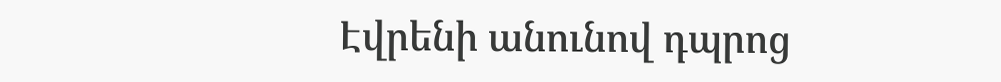Էվրենի անունով դպրոց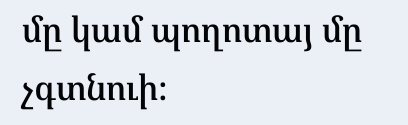մը կամ պողոտայ մը չգտնուի։